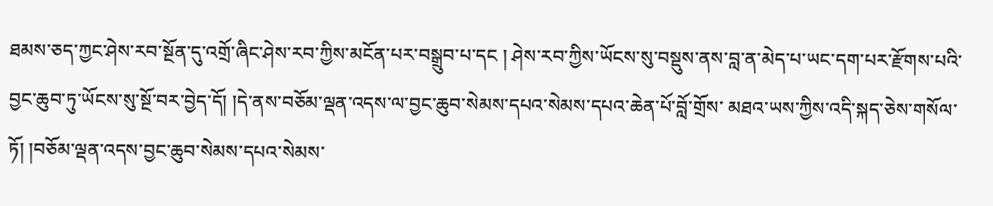ཐམས་ཅད་ཀྱང་ཤེས་རབ་སྔོན་དུ་འགྲོ་ཞིང་ཤེས་རབ་ཀྱིས་མངོན་པར་བསྒྲུབ་པ་དང ། ཤེས་རབ་ཀྱིས་ཡོངས་སུ་བསྡུས་ནས་བླ་ན་མེད་པ་ཡང་དག་པར་རྫོགས་པའི་བྱང་ཆུབ་ཏུ་ཡོངས་སུ་སྔོ་བར་བྱེད་དོ། །དེ་ནས་བཅོམ་ལྡན་འདས་ལ་བྱང་ཆུབ་སེམས་དཔའ་སེམས་དཔའ་ཆེན་པོ་བློ་གྲོས་ མཐའ་ཡས་ཀྱིས་འདི་སྐད་ཅེས་གསོལ་ཏོ། །བཅོམ་ལྡན་འདས་བྱང་ཆུབ་སེམས་དཔའ་སེམས་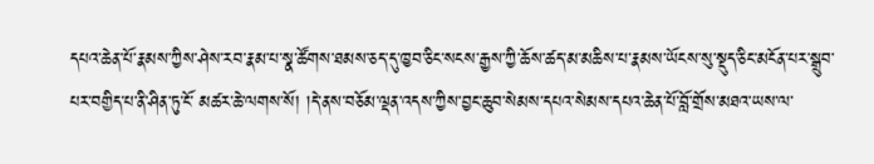དཔའ་ཆེན་པོ་རྣམས་ཀྱིས་ཤེས་རབ་རྣམ་པ་སྣ་ཚོགས་ཐམས་ཅད་དུ་ཁྱབ་ཅིང་སངས་རྒྱས་ཀྱི་ཆོས་ཚད་མ་མཆིས་པ་རྣམས་ཡོངས་སུ་སྡུད་ཅིང་མངོན་པར་སྒྲུབ་པར་བགྱིད་པ་ནི་ཤིན་ཏུ་ངོ་ མཚར་ཆེ་ལགས་སོ། །དེ་ནས་བཅོམ་ལྡན་འདས་ཀྱིས་བྱང་ཆུབ་སེམས་དཔའ་སེམས་དཔའ་ཆེན་པོ་བློ་གྲོས་མཐའ་ཡས་ལ་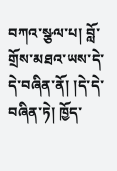བཀའ་སྩལ་པ། བློ་གྲོས་མཐའ་ཡས་དེ་དེ་བཞིན་ནོ། །དེ་དེ་བཞིན་ཏེ། ཁྱོད་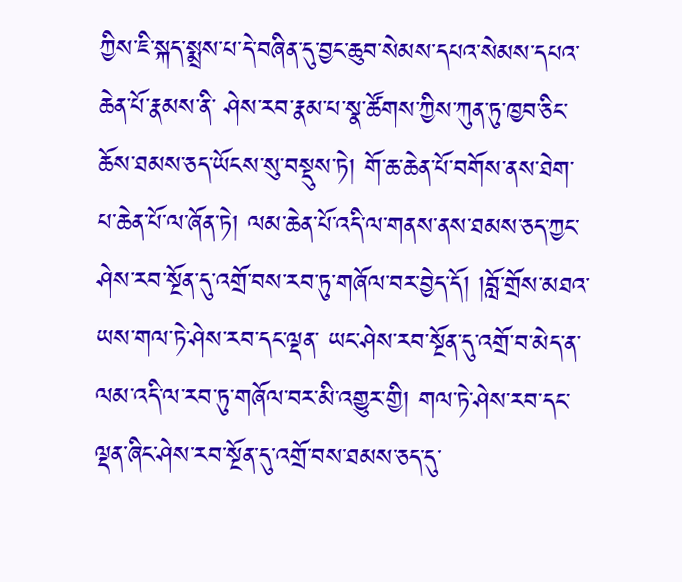ཀྱིས་ཇི་སྐད་སྨྲས་པ་དེ་བཞིན་དུ་བྱང་ཆུབ་སེམས་དཔའ་སེམས་དཔའ་ཆེན་པོ་རྣམས་ནི་ ཤེས་རབ་རྣམ་པ་སྣ་ཚོགས་ཀྱིས་ཀུན་ཏུ་ཁྱབ་ཅིང་ཆོས་ཐམས་ཅད་ཡོངས་སུ་བསྡུས་ཏེ། གོ་ཆ་ཆེན་པོ་བགོས་ནས་ཐེག་པ་ཆེན་པོ་ལ་ཞོན་ཏེ། ལམ་ཆེན་པོ་འདི་ལ་གནས་ནས་ཐམས་ཅད་ཀྱང་ཤེས་རབ་སྔོན་དུ་འགྲོ་བས་རབ་ཏུ་གཞོལ་བར་བྱེད་དོ། །བློ་གྲོས་མཐའ་ཡས་གལ་ཏེ་ཤེས་རབ་དང་ལྡན་ ཡང་ཤེས་རབ་སྔོན་དུ་འགྲོ་བ་མེད་ན་ལམ་འདི་ལ་རབ་ཏུ་གཞོལ་བར་མི་འགྱུར་གྱི། གལ་ཏེ་ཤེས་རབ་དང་ལྡན་ཞིང་ཤེས་རབ་སྔོན་དུ་འགྲོ་བས་ཐམས་ཅད་དུ་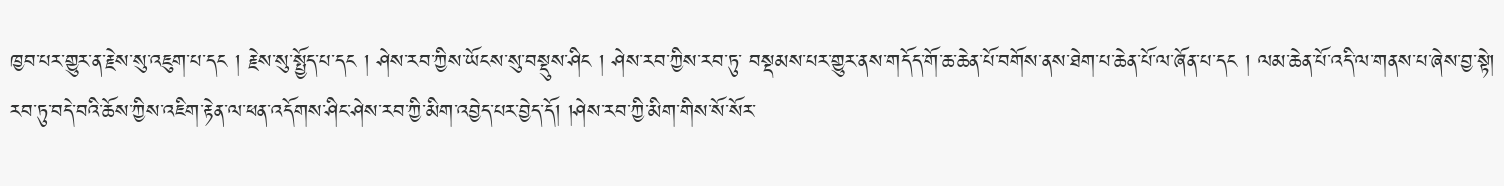ཁྱབ་པར་གྱུར་ན་རྗེས་སུ་འཇུག་པ་དང ། རྗེས་སུ་སྤྱོད་པ་དང ། ཤེས་རབ་ཀྱིས་ཡོངས་སུ་བསྡུས་ཤིང ། ཤེས་རབ་ཀྱིས་རབ་ཏུ་ བསྡམས་པར་གྱུར་ནས་གདོད་གོ་ཆ་ཆེན་པོ་བགོས་ནས་ཐེག་པ་ཆེན་པོ་ལ་ཞོན་པ་དང ། ལམ་ཆེན་པོ་འདི་ལ་གནས་པ་ཞེས་བྱ་སྟེ། རབ་ཏུ་བདེ་བའི་ཆོས་ཀྱིས་འཇིག་རྟེན་ལ་ཕན་འདོགས་ཤིང་ཤེས་རབ་ཀྱི་མིག་འབྱེད་པར་བྱེད་དོ། །ཤེས་རབ་ཀྱི་མིག་གིས་སོ་སོར་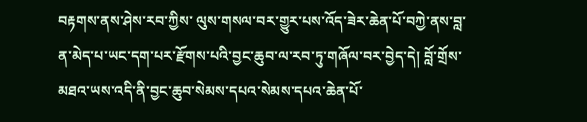བརྟགས་ནས་ཤེས་རབ་ཀྱིས་ ལུས་གསལ་བར་གྱུར་པས་འོད་ཟེར་ཆེན་པོ་བཀྱེ་ནས་བླ་ན་མེད་པ་ཡང་དག་པར་རྫོགས་པའི་བྱང་ཆུབ་ལ་རབ་ཏུ་གཞོལ་བར་བྱེད་དེ། བློ་གྲོས་མཐའ་ཡས་འདི་ནི་བྱང་ཆུབ་སེམས་དཔའ་སེམས་དཔའ་ཆེན་པོ་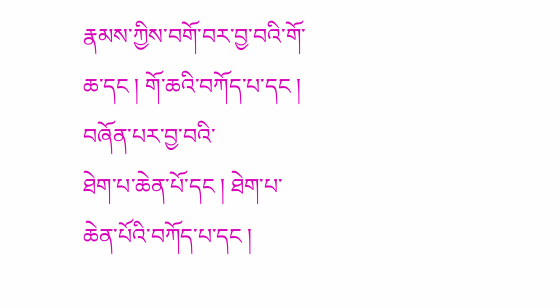རྣམས་ཀྱིས་བགོ་བར་བྱ་བའི་གོ་ཆ་དང ། གོ་ཆའི་བཀོད་པ་དང ། བཞོན་པར་བྱ་བའི་
ཐེག་པ་ཆེན་པོ་དང ། ཐེག་པ་ཆེན་པོའི་བཀོད་པ་དང །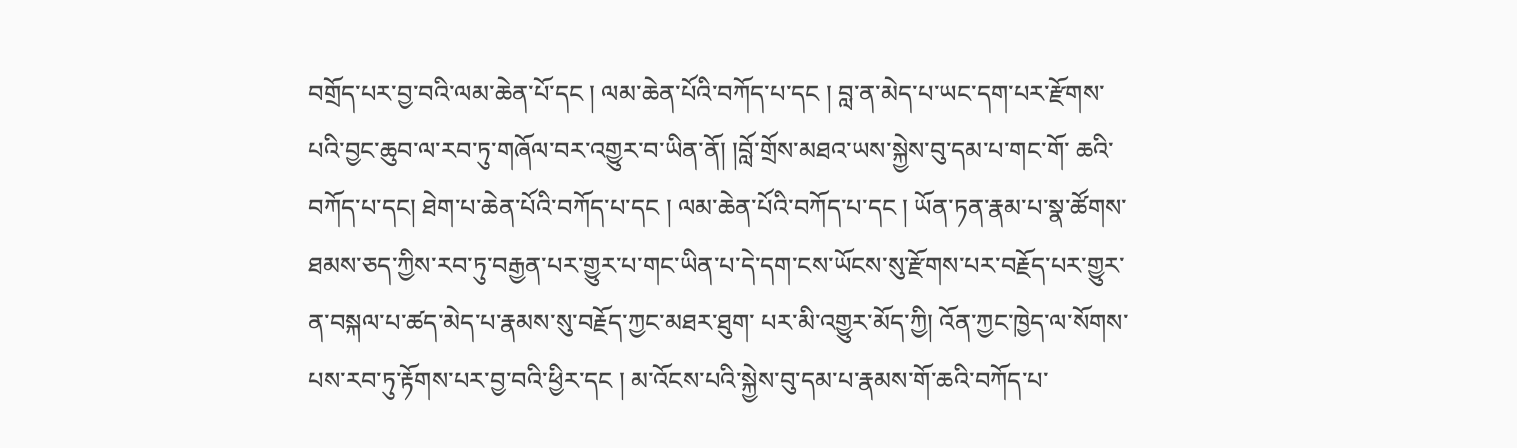བགྲོད་པར་བྱ་བའི་ལམ་ཆེན་པོ་དང ། ལམ་ཆེན་པོའི་བཀོད་པ་དང ། བླ་ན་མེད་པ་ཡང་དག་པར་རྫོགས་པའི་བྱང་ཆུབ་ལ་རབ་ཏུ་གཞོལ་བར་འགྱུར་བ་ཡིན་ནོ། །བློ་གྲོས་མཐའ་ཡས་སྐྱེས་བུ་དམ་པ་གང་གོ་ ཆའི་བཀོད་པ་དང། ཐེག་པ་ཆེན་པོའི་བཀོད་པ་དང ། ལམ་ཆེན་པོའི་བཀོད་པ་དང ། ཡོན་ཏན་རྣམ་པ་སྣ་ཚོགས་ཐམས་ཅད་ཀྱིས་རབ་ཏུ་བརྒྱན་པར་གྱུར་པ་གང་ཡིན་པ་དེ་དག་ངས་ཡོངས་སུ་རྫོགས་པར་བརྗོད་པར་གྱུར་ན་བསྐལ་པ་ཚད་མེད་པ་རྣམས་སུ་བརྗོད་ཀྱང་མཐར་ཐུག་ པར་མི་འགྱུར་མོད་ཀྱི། འོན་ཀྱང་ཁྱེད་ལ་སོགས་པས་རབ་ཏུ་རྟོགས་པར་བྱ་བའི་ཕྱིར་དང ། མ་འོངས་པའི་སྐྱེས་བུ་དམ་པ་རྣམས་གོ་ཆའི་བཀོད་པ་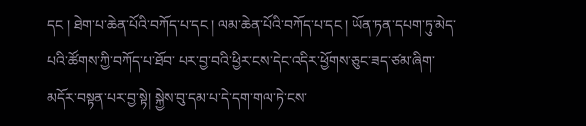དང ། ཐེག་པ་ཆེན་པོའི་བཀོད་པ་དང ། ལམ་ཆེན་པོའི་བཀོད་པ་དང ། ཡོན་ཏན་དཔག་ཏུ་མེད་པའི་ཚོགས་ཀྱི་བཀོད་པ་ཐོབ་ པར་བྱ་བའི་ཕྱིར་ངས་དེང་འདིར་ཕྱོགས་ཅུང་ཟད་ཙམ་ཞིག་མདོར་བསྟན་པར་བྱ་སྟེ། སྐྱེས་བུ་དམ་པ་དེ་དག་གལ་ཏེ་ངས་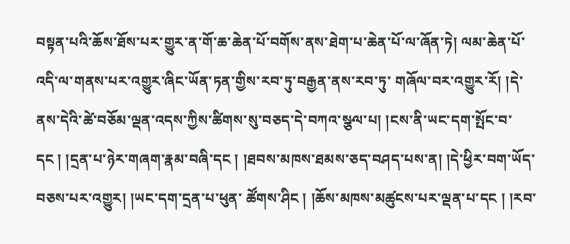བསྟན་པའི་ཆོས་ཐོས་པར་གྱུར་ན་གོ་ཆ་ཆེན་པོ་བགོས་ནས་ཐེག་པ་ཆེན་པོ་ལ་ཞོན་ཏེ། ལམ་ཆེན་པོ་འདི་ལ་གནས་པར་འགྱུར་ཞིང་ཡོན་ཏན་གྱིས་རབ་ཏུ་བརྒྱན་ནས་རབ་ཏུ་ གཞོལ་བར་འགྱུར་རོ། །དེ་ནས་དེའི་ཚེ་བཅོམ་ལྡན་འདས་ཀྱིས་ཚིགས་སུ་བཅད་དེ་བཀའ་སྩལ་པ། །ངས་ནི་ཡང་དག་སྤོང་བ་དང ། །དྲན་པ་ཉེར་གཞག་རྣམ་བཞི་དང ། །ཐབས་མཁས་ཐམས་ཅད་བཤད་པས་ན། །དེ་ཕྱིར་བག་ཡོད་བཅས་པར་འགྱུར། །ཡང་དག་དྲན་པ་ཕུན་ ཚོགས་ཤིང ། །ཆོས་མཁས་མཚུངས་པར་ལྡན་པ་དང ། །རབ་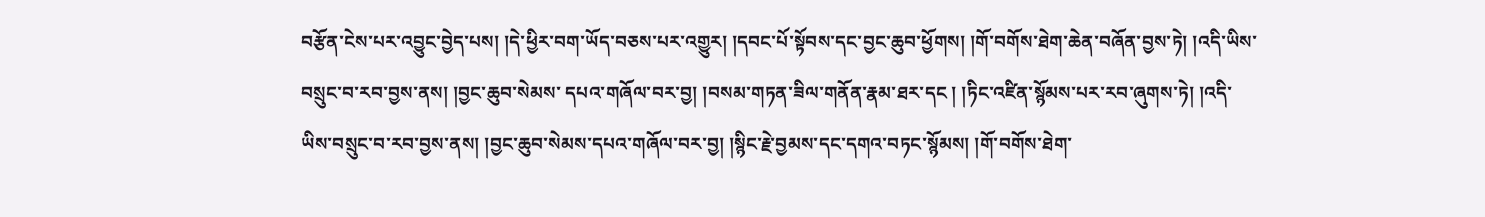བརྩོན་ངེས་པར་འབྱུང་བྱེད་པས། །དེ་ཕྱིར་བག་ཡོད་བཅས་པར་འགྱུར། །དབང་པོ་སྟོབས་དང་བྱང་ཆུབ་ཕྱོགས། །གོ་བགོས་ཐེག་ཆེན་བཞོན་བྱས་ཏེ། །འདི་ཡིས་བསྲུང་བ་རབ་བྱས་ནས། །བྱང་ཆུབ་སེམས་ དཔའ་གཞོལ་བར་བྱ། །བསམ་གཏན་ཟིལ་གནོན་རྣམ་ཐར་དང ། །ཏིང་འཛིན་སྙོམས་པར་རབ་ཞུགས་ཏེ། །འདི་ཡིས་བསྲུང་བ་རབ་བྱས་ནས། །བྱང་ཆུབ་སེམས་དཔའ་གཞོལ་བར་བྱ། །སྙིང་རྗེ་བྱམས་དང་དགའ་བཏང་སྙོམས། །གོ་བགོས་ཐེག་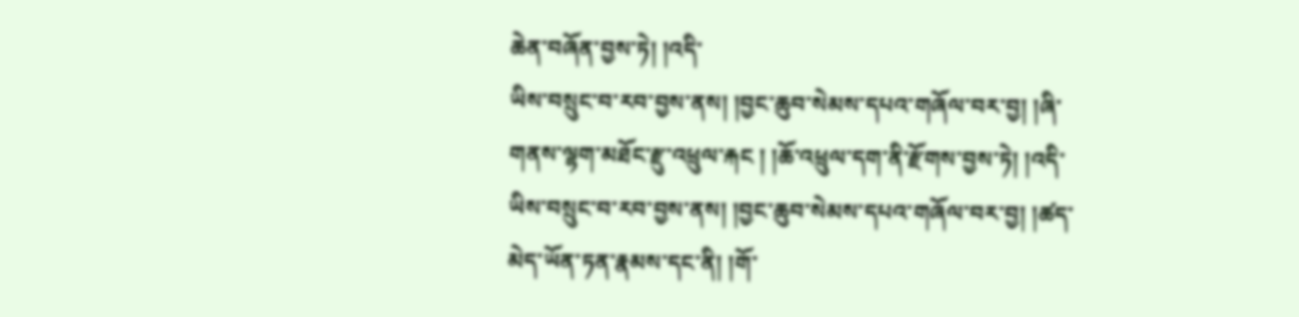ཆེན་བཞོན་བྱས་ཏེ། །འདི་
ཡིས་བསྲུང་བ་རབ་བྱས་ནས། །བྱང་ཆུབ་སེམས་དཔའ་གཞོལ་བར་བྱ། །ཞི་གནས་ལྷག་མཐོང་རྫུ་འཕྲུལ་རྐང ། །ཆོ་འཕྲུལ་དག་ནི་རྫོགས་བྱས་ཏེ། །འདི་ཡིས་བསྲུང་བ་རབ་བྱས་ནས། །བྱང་ཆུབ་སེམས་དཔའ་གཞོལ་བར་བྱ། །ཚད་མེད་ཡོན་ཏན་རྣམས་དང་ནི། །གོ་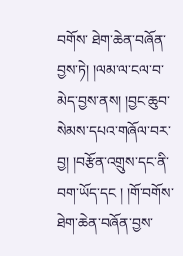བགོས་ ཐེག་ཆེན་བཞོན་བྱས་ཏེ། །ལམ་ལ་ངལ་བ་མེད་བྱས་ནས། །བྱང་ཆུབ་སེམས་དཔའ་གཞོལ་བར་བྱ། །བརྩོན་འགྲུས་དང་ནི་བག་ཡོད་དང ། །གོ་བགོས་ཐེག་ཆེན་བཞོན་བྱས་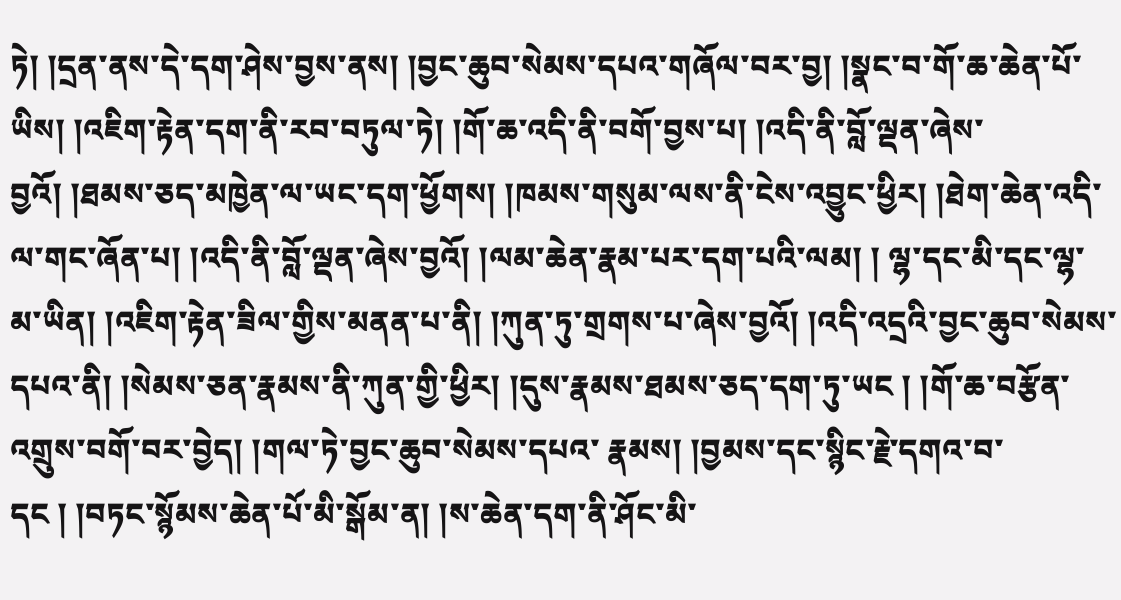ཏེ། །དྲན་ནས་དེ་དག་ཤེས་བྱས་ནས། །བྱང་ཆུབ་སེམས་དཔའ་གཞོལ་བར་བྱ། །སྣང་བ་གོ་ཆ་ཆེན་པོ་ ཡིས། །འཇིག་རྟེན་དག་ནི་རབ་བཏུལ་ཏེ། །གོ་ཆ་འདི་ནི་བགོ་བྱས་པ། །འདི་ནི་བློ་ལྡན་ཞེས་བྱའོ། །ཐམས་ཅད་མཁྱེན་ལ་ཡང་དག་ཕྱོགས། །ཁམས་གསུམ་ལས་ནི་ངེས་འབྱུང་ཕྱིར། །ཐེག་ཆེན་འདི་ལ་གང་ཞོན་པ། །འདི་ནི་བློ་ལྡན་ཞེས་བྱའོ། །ལམ་ཆེན་རྣམ་པར་དག་པའི་ལམ། ། ལྷ་དང་མི་དང་ལྷ་མ་ཡིན། །འཇིག་རྟེན་ཟིལ་གྱིས་མནན་པ་ནི། །ཀུན་ཏུ་གྲགས་པ་ཞེས་བྱའོ། །འདི་འདྲའི་བྱང་ཆུབ་སེམས་དཔའ་ནི། །སེམས་ཅན་རྣམས་ནི་ཀུན་གྱི་ཕྱིར། །དུས་རྣམས་ཐམས་ཅད་དག་ཏུ་ཡང ། །གོ་ཆ་བརྩོན་འགྲུས་བགོ་བར་བྱེད། །གལ་ཏེ་བྱང་ཆུབ་སེམས་དཔའ་ རྣམས། །བྱམས་དང་སྙིང་རྗེ་དགའ་བ་དང ། །བཏང་སྙོམས་ཆེན་པོ་མི་སྒོམ་ན། །ས་ཆེན་དག་ནི་ཤོང་མི་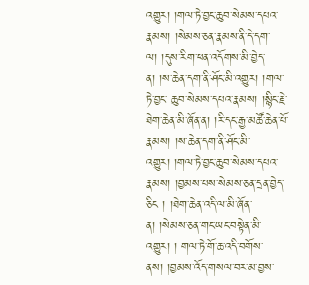འགྱུར། །གལ་ཏེ་བྱང་ཆུབ་སེམས་དཔའ་རྣམས། །སེམས་ཅན་རྣམས་ནི་དེ་དག་ལ། །དུས་རིག་ཕན་འདོགས་མི་བྱེད་ན། །ས་ཆེན་དག་ནི་ཤོང་མི་འགྱུར། །གལ་ཏེ་བྱང་ ཆུབ་སེམས་དཔའ་རྣམས། །སྙིང་རྗེ་ཐེག་ཆེན་མི་ཞོན་ན། །རི་དང་རྒྱ་མཚོ་ཆེན་པོ་རྣམས། །ས་ཆེན་དག་ནི་ཤོང་མི་འགྱུར། །གལ་ཏེ་བྱང་ཆུབ་སེམས་དཔའ་རྣམས། །བྱམས་པས་སེམས་ཅན་དྲན་བྱེད་ཅིང ། །ཐེག་ཆེན་འདི་ལ་མི་ཞོན་ན། །སེམས་ཅན་གང་ཡང་བསྟེན་མི་འགྱུར། ། གལ་ཏེ་གོ་ཆ་འདི་བགོས་ནས། །བྱམས་འོད་གསལ་བར་མ་བྱས་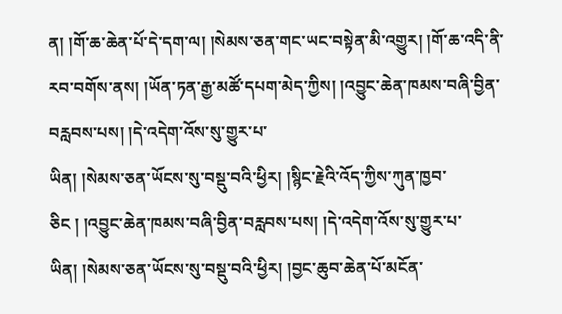ན། །གོ་ཆ་ཆེན་པོ་དེ་དག་ལ། །སེམས་ཅན་གང་ཡང་བསྟེན་མི་འགྱུར། །གོ་ཆ་འདི་ནི་རབ་བགོས་ནས། །ཡོན་ཏན་རྒྱ་མཚོ་དཔག་མེད་ཀྱིས། །འབྱུང་ཆེན་ཁམས་བཞི་བྱིན་བརླབས་པས། །དེ་འདེག་འོས་སུ་གྱུར་པ་
ཡིན། །སེམས་ཅན་ཡོངས་སུ་བསྡུ་བའི་ཕྱིར། །སྙིང་རྗེའི་འོད་ཀྱིས་ཀུན་ཁྱབ་ཅིང ། །འབྱུང་ཆེན་ཁམས་བཞི་བྱིན་བརླབས་པས། །དེ་འདེག་འོས་སུ་གྱུར་པ་ཡིན། །སེམས་ཅན་ཡོངས་སུ་བསྡུ་བའི་ཕྱིར། །བྱང་ཆུབ་ཆེན་པོ་མངོན་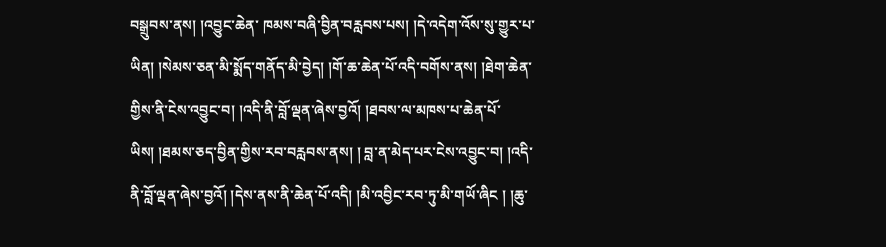བསྒྲུབས་ནས། །འབྱུང་ཆེན་ ཁམས་བཞི་བྱིན་བརླབས་པས། །དེ་འདེག་འོས་སུ་གྱུར་པ་ཡིན། །སེམས་ཅན་མི་སྨོད་གནོད་མི་བྱེད། །གོ་ཆ་ཆེན་པོ་འདི་བགོས་ནས། །ཐེག་ཆེན་གྱིས་ནི་ངེས་འབྱུང་བ། །འདི་ནི་བློ་ལྡན་ཞེས་བྱའོ། །ཐབས་ལ་མཁས་པ་ཆེན་པོ་ཡིས། །ཐམས་ཅད་བྱིན་གྱིས་རབ་བརླབས་ནས། ། བླ་ན་མེད་པར་ངེས་འབྱུང་བ། །འདི་ནི་བློ་ལྡན་ཞེས་བྱའོ། །དེས་ནས་ནི་ཆེན་པོ་འདི། །མི་འབྱིང་རབ་ཏུ་མི་གཡོ་ཞིང ། །ཆུ་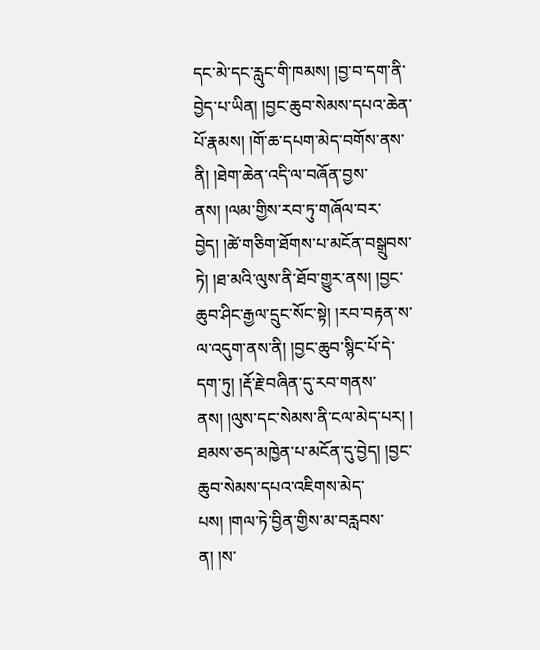དང་མེ་དང་རླུང་གི་ཁམས། །བྱ་བ་དག་ནི་བྱེད་པ་ཡིན། །བྱང་ཆུབ་སེམས་དཔའ་ཆེན་པོ་རྣམས། །གོ་ཆ་དཔག་མེད་བགོས་ནས་ནི། །ཐེག་ཆེན་འདི་ལ་བཞོན་བྱས་ ནས། །ལམ་གྱིས་རབ་ཏུ་གཞོལ་བར་བྱེད། །ཚེ་གཅིག་ཐོགས་པ་མངོན་བསྒྲུབས་ཏེ། །ཐ་མའི་ལུས་ནི་ཐོབ་གྱུར་ནས། །བྱང་ཆུབ་ཤིང་རྒྱལ་དྲུང་སོང་སྟེ། །རབ་བརྟན་ས་ལ་འདུག་ནས་ནི། །བྱང་ཆུབ་སྙིང་པོ་དེ་དག་ཏུ། །རྡོ་རྗེ་བཞིན་དུ་རབ་གནས་ནས། །ལུས་དང་སེམས་ནི་ངལ་མེད་པར། ། ཐམས་ཅད་མཁྱེན་པ་མངོན་དུ་བྱེད། །བྱང་ཆུབ་སེམས་དཔའ་འཇིགས་མེད་པས། །གལ་ཏེ་བྱིན་གྱིས་མ་བརླབས་ན། །ས་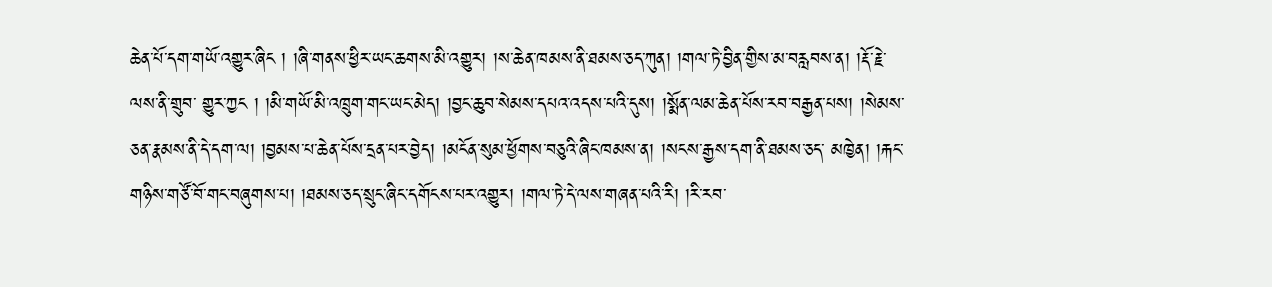ཆེན་པོ་དག་གཡོ་འགྱུར་ཞིང ། །ཞི་གནས་ཕྱིར་ཡང་ཆགས་མི་འགྱུར། །ས་ཆེན་ཁམས་ནི་ཐམས་ཅད་ཀུན། །གལ་ཏེ་བྱིན་གྱིས་མ་བརླབས་ན། །རྡོ་རྗེ་ལས་ནི་གྲུབ་ གྱུར་ཀྱང ། །མི་གཡོ་མི་འཁྲུག་གང་ཡང་མེད། །བྱང་ཆུབ་སེམས་དཔའ་འདས་པའི་དུས། །སྨོན་ལམ་ཆེན་པོས་རབ་བརྒྱན་པས། །སེམས་ཅན་རྣམས་ནི་དེ་དག་ལ། །བྱམས་པ་ཆེན་པོས་དྲན་པར་བྱེད། །མངོན་སུམ་ཕྱོགས་བཅུའི་ཞིང་ཁམས་ན། །སངས་རྒྱས་དག་ནི་ཐམས་ཅད་ མཁྱེན། །རྐང་གཉིས་གཙོ་བོ་གང་བཞུགས་པ། །ཐམས་ཅད་སྲུང་ཞིང་དགོངས་པར་འགྱུར། །གལ་ཏེ་དེ་ལས་གཞན་པའི་རི། །རི་རབ་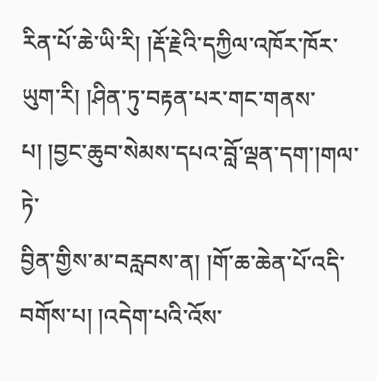རིན་པོ་ཆེ་ཡི་རི། །རྡོ་རྗེའི་དཀྱིལ་འཁོར་ཁོར་ཡུག་རི། །ཤིན་ཏུ་བརྟན་པར་གང་གནས་པ། །བྱང་ཆུབ་སེམས་དཔའ་བློ་ལྡན་དག་།གལ་ཏེ་
བྱིན་གྱིས་མ་བརླབས་ན། །གོ་ཆ་ཆེན་པོ་འདི་བགོས་པ། །འདེག་པའི་འོས་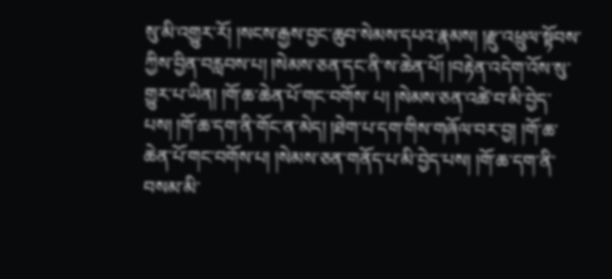སུ་མི་འགྱུར་རོ། །སངས་རྒྱས་བྱང་ཆུབ་སེམས་དཔའ་རྣམས། །རྫུ་འཕྲུལ་སྟོབས་ཀྱིས་བྱིན་བརླབས་པ། །སེམས་ཅན་དང་ནི་ས་ཆེན་པོ། །བརྟེན་འདེག་འོས་སུ་གྱུར་པ་ཡིན། །གོ་ཆ་ཆེན་པོ་གང་བགོས་ པ། །སེམས་ཅན་འཚེ་བ་མི་བྱེད་པས། །གོ་ཆ་དག་ནི་གོང་ན་མེད། །ཐེག་པ་དག་གིས་གཞོལ་བར་བྱ། །གོ་ཆ་ཆེན་པོ་གང་བགོས་པ། །སེམས་ཅན་གནོད་པ་མི་བྱེད་པས། །གོ་ཆ་དག་ནི་བསམ་མི་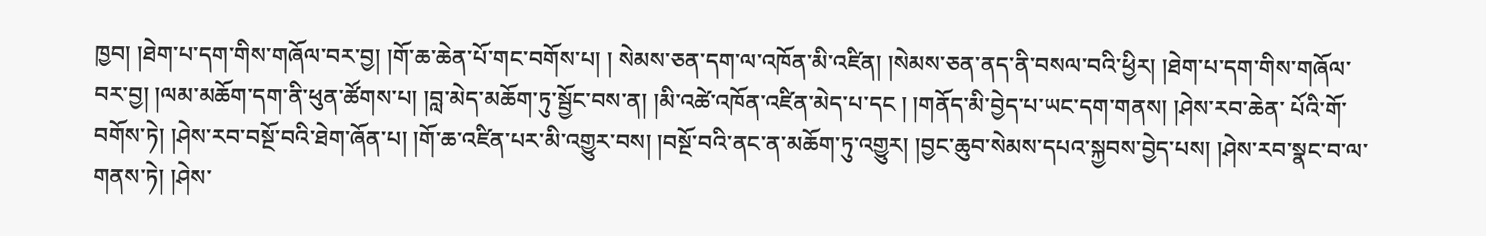ཁྱབ། །ཐེག་པ་དག་གིས་གཞོལ་བར་བྱ། །གོ་ཆ་ཆེན་པོ་གང་བགོས་པ། ། སེམས་ཅན་དག་ལ་འཁོན་མི་འཛིན། །སེམས་ཅན་ནད་ནི་བསལ་བའི་ཕྱིར། །ཐེག་པ་དག་གིས་གཞོལ་བར་བྱ། །ལམ་མཆོག་དག་ནི་ཕུན་ཚོགས་པ། །བླ་མེད་མཆོག་ཏུ་སྦྱོང་བས་ན། །མི་འཚེ་འཁོན་འཛིན་མེད་པ་དང ། །གནོད་མི་བྱེད་པ་ཡང་དག་གནས། །ཤེས་རབ་ཆེན་ པོའི་གོ་བགོས་ཏེ། །ཤེས་རབ་བསྔོ་བའི་ཐེག་ཞོན་པ། །གོ་ཆ་འཛིན་པར་མི་འགྱུར་བས། །བསྔོ་བའི་ནང་ན་མཆོག་ཏུ་འགྱུར། །བྱང་ཆུབ་སེམས་དཔའ་སྐྱབས་བྱེད་པས། །ཤེས་རབ་སྣང་བ་ལ་གནས་ཏེ། །ཤེས་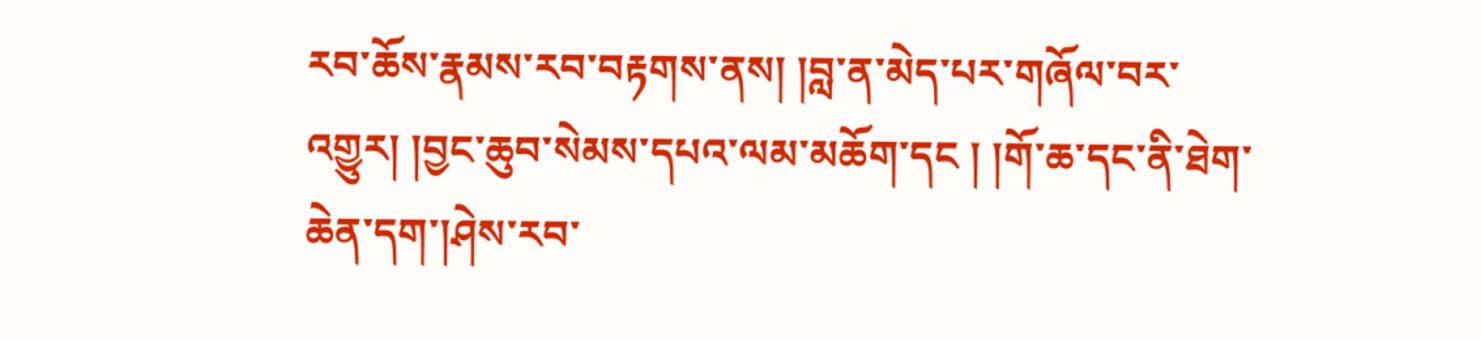རབ་ཆོས་རྣམས་རབ་བརྟགས་ནས། །བླ་ན་མེད་པར་གཞོལ་བར་ འགྱུར། །བྱང་ཆུབ་སེམས་དཔའ་ལམ་མཆོག་དང ། །གོ་ཆ་དང་ནི་ཐེག་ཆེན་དག་།ཤེས་རབ་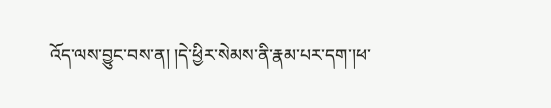འོད་ལས་བྱུང་བས་ན། །དེ་ཕྱིར་སེམས་ནི་རྣམ་པར་དག་།ཕ་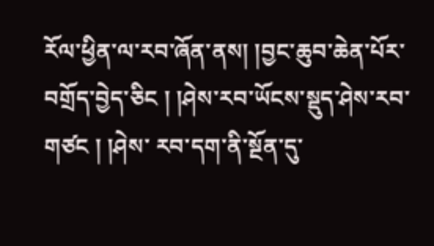རོལ་ཕྱིན་ལ་རབ་ཞོན་ནས། །བྱང་ཆུབ་ཆེན་པོར་བགྲོད་བྱེད་ཅིང ། །ཤེས་རབ་ཡོངས་སྡུད་ཤེས་རབ་གཙང ། །ཤེས་ རབ་དག་ནི་སྔོན་དུ་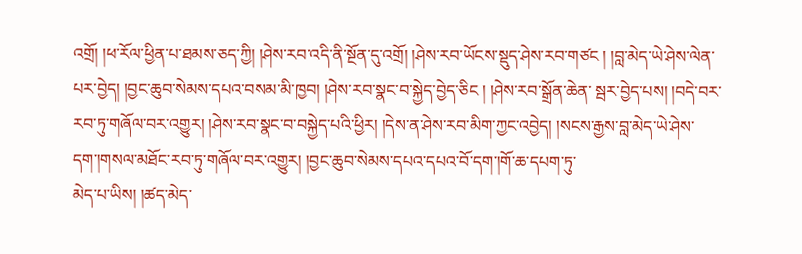འགྲོ། །ཕ་རོལ་ཕྱིན་པ་ཐམས་ཅད་ཀྱི། །ཤེས་རབ་འདི་ནི་སྔོན་དུ་འགྲོ། །ཤེས་རབ་ཡོངས་སྡུད་ཤེས་རབ་གཙང ། །བླ་མེད་ཡེ་ཤེས་ལེན་པར་བྱེད། །བྱང་ཆུབ་སེམས་དཔའ་བསམ་མི་ཁྱབ། །ཤེས་རབ་སྣང་བ་སྐྱེད་བྱེད་ཅིང ། །ཤེས་རབ་སྒྲོན་ཆེན་ སྦར་བྱེད་པས། །བདེ་བར་རབ་ཏུ་གཞོལ་བར་འགྱུར། །ཤེས་རབ་སྣང་བ་བསྐྱེད་པའི་ཕྱིར། །དེས་ན་ཤེས་རབ་མིག་ཀྱང་འབྱེད། །སངས་རྒྱས་བླ་མེད་ཡེ་ཤེས་དག་།གསལ་མཐོང་རབ་ཏུ་གཞོལ་བར་འགྱུར། །བྱང་ཆུབ་སེམས་དཔའ་དཔའ་བོ་དག་།གོ་ཆ་དཔག་ཏུ་
མེད་པ་ཡིས། །ཚད་མེད་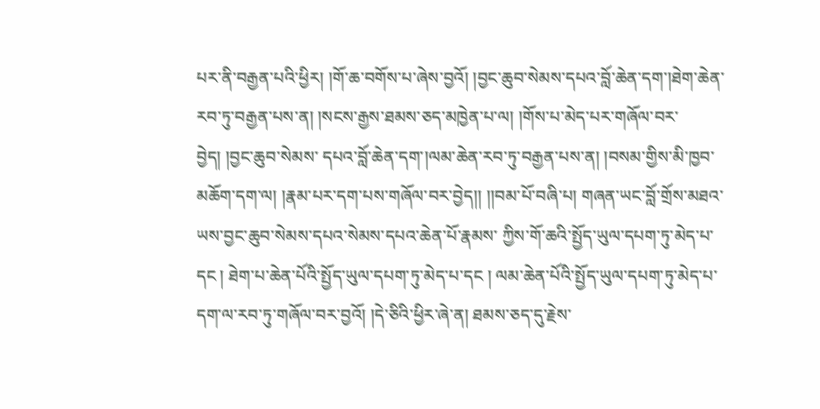པར་ནི་བརྒྱན་པའི་ཕྱིར། །གོ་ཆ་བགོས་པ་ཞེས་བྱའོ། །བྱང་ཆུབ་སེམས་དཔའ་བློ་ཆེན་དག་།ཐེག་ཆེན་རབ་ཏུ་བརྒྱན་པས་ན། །སངས་རྒྱས་ཐམས་ཅད་མཁྱེན་པ་ལ། །གོས་པ་མེད་པར་གཞོལ་བར་བྱེད། །བྱང་ཆུབ་སེམས་ དཔའ་བློ་ཆེན་དག་།ལམ་ཆེན་རབ་ཏུ་བརྒྱན་པས་ན། །བསམ་གྱིས་མི་ཁྱབ་མཆོག་དག་ལ། །རྣམ་པར་དག་པས་གཞོལ་བར་བྱེད།། །།བམ་པོ་བཞི་པ། གཞན་ཡང་བློ་གྲོས་མཐའ་ཡས་བྱང་ཆུབ་སེམས་དཔའ་སེམས་དཔའ་ཆེན་པོ་རྣམས་ ཀྱིས་གོ་ཆའི་སྤྱོད་ཡུལ་དཔག་ཏུ་མེད་པ་དང ། ཐེག་པ་ཆེན་པོའི་སྤྱོད་ཡུལ་དཔག་ཏུ་མེད་པ་དང ། ལམ་ཆེན་པོའི་སྤྱོད་ཡུལ་དཔག་ཏུ་མེད་པ་དག་ལ་རབ་ཏུ་གཞོལ་བར་བྱའོ། །དེ་ཅིའི་ཕྱིར་ཞེ་ན། ཐམས་ཅད་དུ་རྗེས་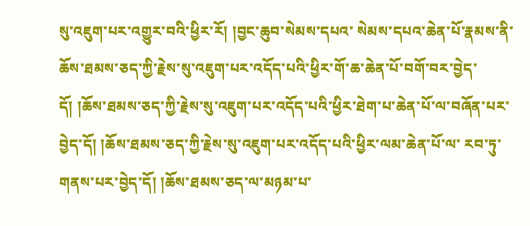སུ་འཇུག་པར་འགྱུར་བའི་ཕྱིར་རོ། །བྱང་ཆུབ་སེམས་དཔའ་ སེམས་དཔའ་ཆེན་པོ་རྣམས་ནི་ཆོས་ཐམས་ཅད་ཀྱི་རྗེས་སུ་འཇུག་པར་འདོད་པའི་ཕྱིར་གོ་ཆ་ཆེན་པོ་བགོ་བར་བྱེད་དོ། །ཆོས་ཐམས་ཅད་ཀྱི་རྗེས་སུ་འཇུག་པར་འདོད་པའི་ཕྱིར་ཐེག་པ་ཆེན་པོ་ལ་བཞོན་པར་བྱེད་དོ། །ཆོས་ཐམས་ཅད་ཀྱི་རྗེས་སུ་འཇུག་པར་འདོད་པའི་ཕྱིར་ལམ་ཆེན་པོ་ལ་ རབ་ཏུ་གནས་པར་བྱེད་དོ། །ཆོས་ཐམས་ཅད་ལ་མཉམ་པ་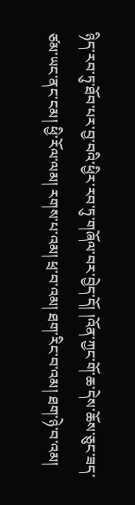ཉིད་རབ་ཏུ་ཐོབ་པར་བྱ་བའི་ཕྱིར་རབ་ཏུ་གཞོལ་བར་བྱེད་དོ། །འོན་ཀྱང་གོ་ཆ་དེས་ཆོས་ཅུང་ཟད་ཙམ་ཡང་ནང་ངམ། ཕྱི་རོལ་ལམ། རགས་པ་འམ། ཕྲ་བ་འམ། ཐག་རིང་བ་འམ། ཐག་ཉེ་བ་འམ།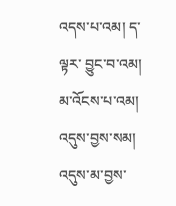འདས་པ་འམ། ད་ལྟར་ བྱུང་བ་འམ། མ་འོངས་པ་འམ། འདུས་བྱས་སམ། འདུས་མ་བྱས་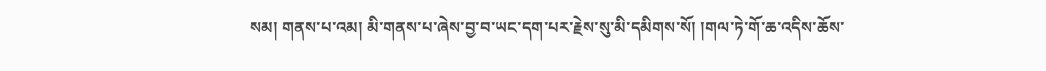སམ། གནས་པ་འམ། མི་གནས་པ་ཞེས་བྱ་བ་ཡང་དག་པར་རྗེས་སུ་མི་དམིགས་སོ། །གལ་ཏེ་གོ་ཆ་འདིས་ཆོས་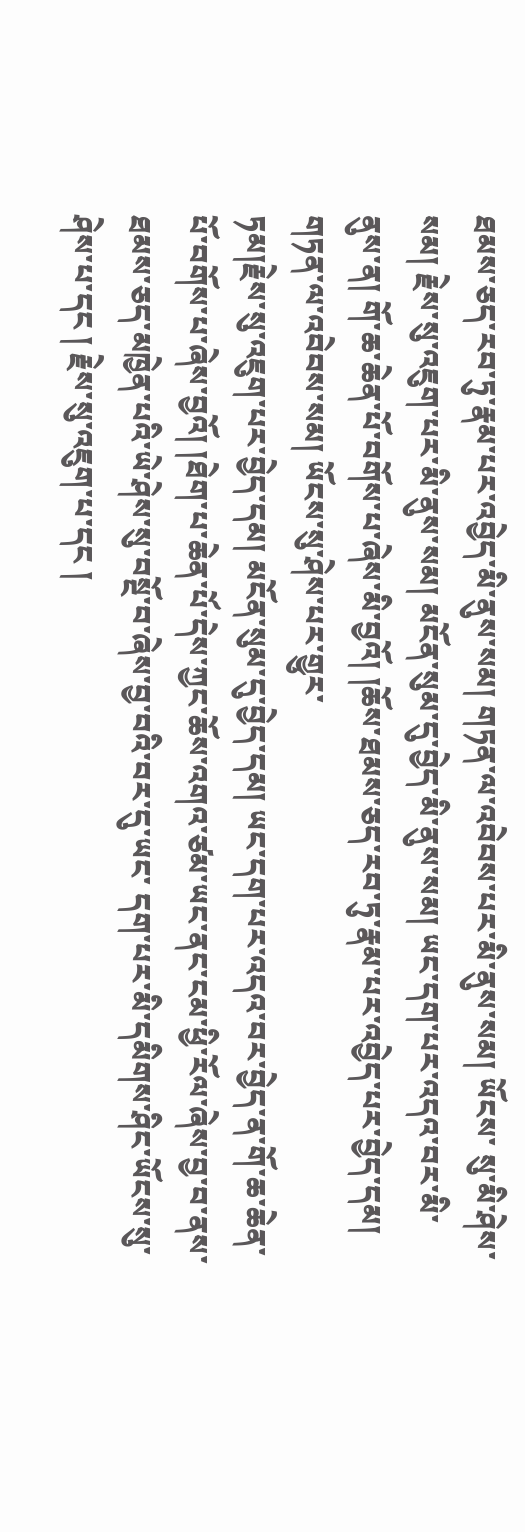ཐམས་ཅད་རབ་ཏུ་རྣམ་པར་འབྱེད་མི་ནུས་སམ། གཏན་ལ་འབེབས་པར་མི་ནུས་སམ། ཡོངས་ སུ་མི་ཤེས་སམ། རྗེས་སུ་འཇུག་པར་མི་ནུས་སམ། མངོན་སུམ་དུ་བྱེད་མི་ནུས་སམ། ཡང་དག་པར་འདའ་བར་མི་ནུས་ན། གོ་ཆ་ཆེན་པོ་བགོས་པ་ཞེས་མི་བྱའོ། །ཆོས་ཐམས་ཅད་རབ་ཏུ་རྣམ་པར་འབྱེད་པར་བྱེད་དམ། གཏན་ལ་འབེབས་སམ། ཡོངས་སུ་ཤེས་པར་གྱུར་
ཏམ།རྗེས་སུ་འཇུག་པར་བྱེད་དམ། མངོན་སུམ་དུ་བྱེད་དམ། ཡང་དག་པར་འདའ་བར་བྱེད་ན་གོ་ཆ་ཆེན་པོ་བགོས་པ་ཞེས་བྱའོ། །ཐེག་པ་ཆེན་པོ་དེས་ཀྱང་ཆོས་འགའ་ཙམ་ཡང་ནང་ངམ་ཕྱི་རོལ་ཞེས་བྱ་བ་ནས་ཐམས་ཅད་མཁྱེན་པའི་ཡེ་ཤེས་སུ་བསྔོ་བ་ཞེས་བྱ་བའི་བར་དུ་ཡང་ དག་པར་མི་དམིགས་ཤིང་ཡོངས་སུ་ཤེས་པ་དང ། རྗེས་སུ་འཇུག་པ་དང །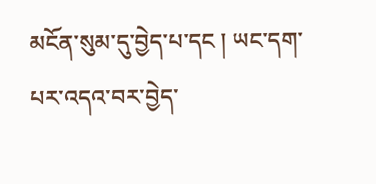མངོན་སུམ་དུ་བྱེད་པ་དང ། ཡང་དག་པར་འདའ་བར་བྱེད་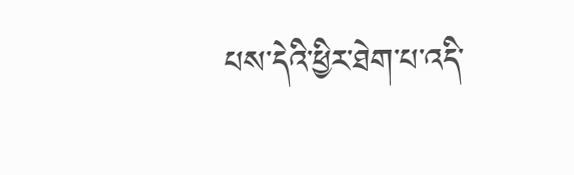པས་དེའི་ཕྱིར་ཐེག་པ་འདི་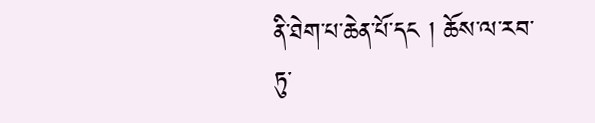ནི་ཐེག་པ་ཆེན་པོ་དང ། ཆོས་ལ་རབ་ཏུ་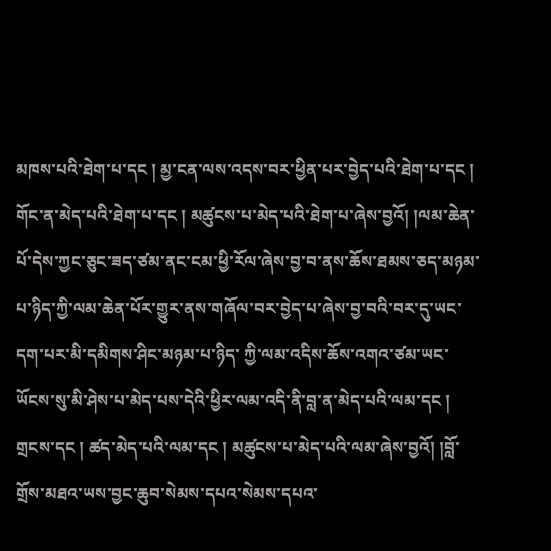མཁས་པའི་ཐེག་པ་དང ། མྱ་ངན་ལས་འདས་བར་ཕྱིན་པར་བྱེད་པའི་ཐེག་པ་དང ། གོང་ན་མེད་པའི་ཐེག་པ་དང ། མཚུངས་པ་མེད་པའི་ཐེག་པ་ཞེས་བྱའོ། །ལམ་ཆེན་པོ་དེས་ཀྱང་ཅུང་ཟད་ཙམ་ནང་ངམ་ཕྱི་རོལ་ཞེས་བྱ་བ་ནས་ཆོས་ཐམས་ཅད་མཉམ་པ་ཉིད་ཀྱི་ལམ་ཆེན་པོར་གྱུར་ནས་གཞོལ་བར་བྱེད་པ་ཞེས་བྱ་བའི་བར་དུ་ཡང་དག་པར་མི་དམིགས་ཤིང་མཉམ་པ་ཉིད་ ཀྱི་ལམ་འདིས་ཆོས་འགའ་ཙམ་ཡང་ཡོངས་སུ་མི་ཤེས་པ་མེད་པས་དེའི་ཕྱིར་ལམ་འདི་ནི་བླ་ན་མེད་པའི་ལམ་དང ། གྲངས་དང ། ཚད་མེད་པའི་ལམ་དང ། མཚུངས་པ་མེད་པའི་ལམ་ཞེས་བྱའོ། །བློ་གྲོས་མཐའ་ཡས་བྱང་ཆུབ་སེམས་དཔའ་སེམས་དཔའ་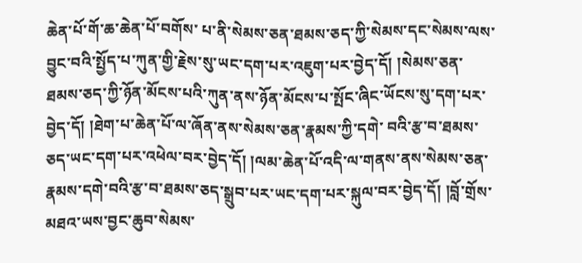ཆེན་པོ་གོ་ཆ་ཆེན་པོ་བགོས་ པ་ནི་སེམས་ཅན་ཐམས་ཅད་ཀྱི་སེམས་དང་སེམས་ལས་བྱུང་བའི་སྤྱོད་པ་ཀུན་གྱི་རྗེས་སུ་ཡང་དག་པར་འཇུག་པར་བྱེད་དོ། །སེམས་ཅན་ཐམས་ཅད་ཀྱི་ཉོན་མོངས་པའི་ཀུན་ནས་ཉོན་མོངས་པ་སྤོང་ཞིང་ཡོངས་སུ་དག་པར་བྱེད་དོ། །ཐེག་པ་ཆེན་པོ་ལ་ཞོན་ནས་སེམས་ཅན་རྣམས་ཀྱི་དགེ་ བའི་རྩ་བ་ཐམས་ཅད་ཡང་དག་པར་འཕེལ་བར་བྱེད་དོ། །ལམ་ཆེན་པོ་འདི་ལ་གནས་ནས་སེམས་ཅན་རྣམས་དགེ་བའི་རྩ་བ་ཐམས་ཅད་སྒྲུབ་པར་ཡང་དག་པར་སྐུལ་བར་བྱེད་དོ། །བློ་གྲོས་མཐའ་ཡས་བྱང་ཆུབ་སེམས་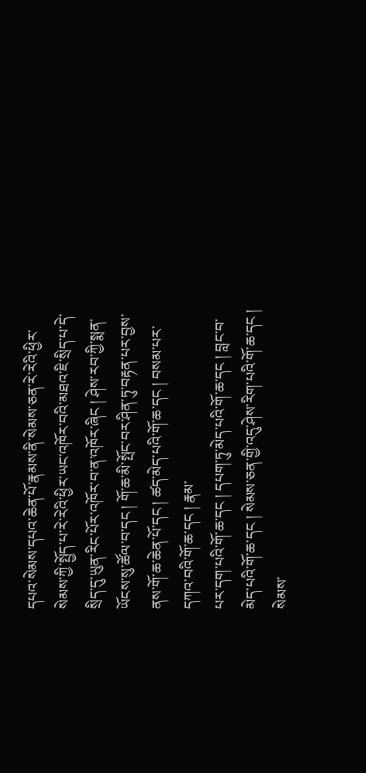དཔའ་སེམས་དཔའ་ཆེན་པོ་རྣམས་ནི་སེམས་ཅན་རེ་རེའི་ཕྱིར་ སེམས་ཀྱི་སྤྱོད་པ་རེ་རེའི་ཕྱིར་ཡང་འཁོར་བའི་མཐའ་ཇི་སྲིད་པ་དེ་སྲིད་དུ་ཡུན་རིང་པོར་འཁོར་བ་ན་འཁོར་ཞིང ། ཤེས་རབ་ཀྱི་སྨན་ཡོངས་སུ་ཚོལ་བ་དང ། གོ་ཆ་མི་སྤོང་བར་ཤིན་ཏུ་བརྟན་པར་བྱས་ནས་གོ་ཆ་ཆེན་པོ་དང ། ཚད་མེད་པའི་གོ་ཆ་དང ། བསམ་པར་དཀའ་བའི་གོ་ཆ་དང ། རྣམ་
པར་དག་པའི་གོ་ཆ་དང ། དཔག་ཏུ་མེད་པའི་གོ་ཆ་དང ། བླང་བ་མེད་པའི་གོ་ཆ་དང ། སེམས་ཅན་གྱི་འདུ་ཤེས་རིག་པའི་གོ་ཆ་དང ། སེམས་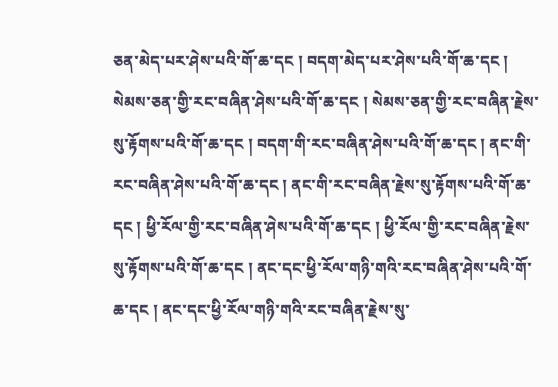ཅན་མེད་པར་ཤེས་པའི་གོ་ཆ་དང ། བདག་མེད་པར་ཤེས་པའི་གོ་ཆ་དང ། སེམས་ཅན་གྱི་རང་བཞིན་ཤེས་པའི་གོ་ཆ་དང ། སེམས་ཅན་གྱི་རང་བཞིན་རྗེས་སུ་རྟོགས་པའི་གོ་ཆ་དང ། བདག་གི་རང་བཞིན་ཤེས་པའི་གོ་ཆ་དང ། ནང་གི་རང་བཞིན་ཤེས་པའི་གོ་ཆ་དང ། ནང་གི་རང་བཞིན་རྗེས་སུ་རྟོགས་པའི་གོ་ཆ་དང ། ཕྱི་རོལ་གྱི་རང་བཞིན་ཤེས་པའི་གོ་ཆ་དང ། ཕྱི་རོལ་གྱི་རང་བཞིན་རྗེས་སུ་རྟོགས་པའི་གོ་ཆ་དང ། ནང་དང་ཕྱི་རོལ་གཉི་གའི་རང་བཞིན་ཤེས་པའི་གོ་ཆ་དང ། ནང་དང་ཕྱི་རོལ་གཉི་གའི་རང་བཞིན་རྗེས་སུ་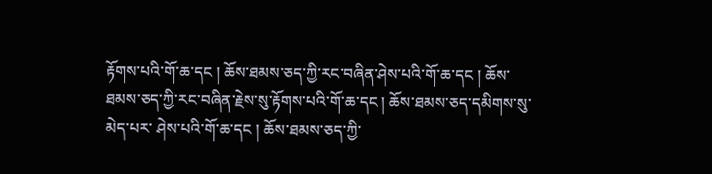རྟོགས་པའི་གོ་ཆ་དང ། ཆོས་ཐམས་ཅད་ཀྱི་རང་བཞིན་ཤེས་པའི་གོ་ཆ་དང ། ཆོས་ཐམས་ཅད་ཀྱི་རང་བཞིན་རྗེས་སུ་རྟོགས་པའི་གོ་ཆ་དང ། ཆོས་ཐམས་ཅད་དམིགས་སུ་མེད་པར་ ཤེས་པའི་གོ་ཆ་དང ། ཆོས་ཐམས་ཅད་ཀྱི་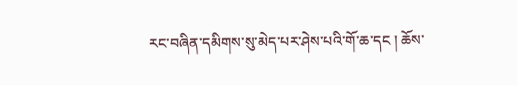རང་བཞིན་དམིགས་སུ་མེད་པར་ཤེས་པའི་གོ་ཆ་དང ། ཆོས་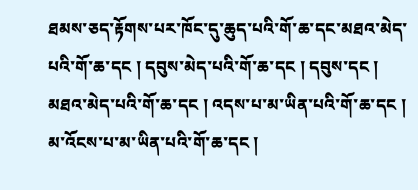ཐམས་ཅད་རྟོགས་པར་ཁོང་དུ་ཆུད་པའི་གོ་ཆ་དང་མཐའ་མེད་པའི་གོ་ཆ་དང ། དབུས་མེད་པའི་གོ་ཆ་དང ། དབུས་དང ། མཐའ་མེད་པའི་གོ་ཆ་དང ། འདས་པ་མ་ཡིན་པའི་གོ་ཆ་དང ། མ་འོངས་པ་མ་ཡིན་པའི་གོ་ཆ་དང །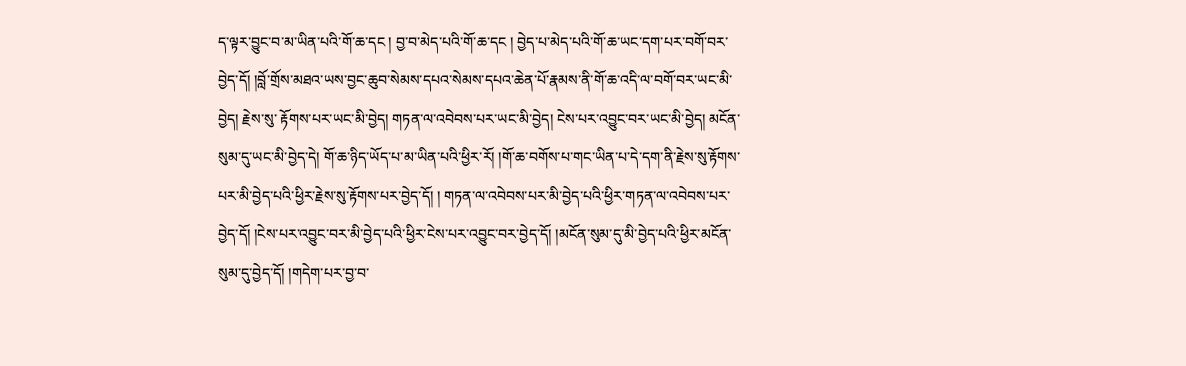ད་ལྟར་བྱུང་བ་མ་ཡིན་པའི་གོ་ཆ་དང ། བྱ་བ་མེད་པའི་གོ་ཆ་དང ། བྱེད་པ་མེད་པའི་གོ་ཆ་ཡང་དག་པར་བགོ་བར་བྱེད་དོ། །བློ་གྲོས་མཐའ་ཡས་བྱང་ཆུབ་སེམས་དཔའ་སེམས་དཔའ་ཆེན་པོ་རྣམས་ནི་གོ་ཆ་འདི་ལ་བགོ་བར་ཡང་མི་བྱེད། རྗེས་སུ་ རྟོགས་པར་ཡང་མི་བྱེད། གཏན་ལ་འབེབས་པར་ཡང་མི་བྱེད། ངེས་པར་འབྱུང་བར་ཡང་མི་བྱེད། མངོན་སུམ་དུ་ཡང་མི་བྱེད་དེ། གོ་ཆ་ཉིད་ཡོད་པ་མ་ཡིན་པའི་ཕྱིར་རོ། །གོ་ཆ་བགོས་པ་གང་ཡིན་པ་དེ་དག་ནི་རྗེས་སུ་རྟོགས་པར་མི་བྱེད་པའི་ཕྱིར་རྗེས་སུ་རྟོགས་པར་བྱེད་དོ། ། གཏན་ལ་འབེབས་པར་མི་བྱེད་པའི་ཕྱིར་གཏན་ལ་འབེབས་པར་བྱེད་དོ། །ངེས་པར་འབྱུང་བར་མི་བྱེད་པའི་ཕྱིར་ངེས་པར་འབྱུང་བར་བྱེད་དོ། །མངོན་སུམ་དུ་མི་བྱེད་པའི་ཕྱིར་མངོན་སུམ་དུ་བྱེད་དོ། །གདེག་པར་བྱ་བ་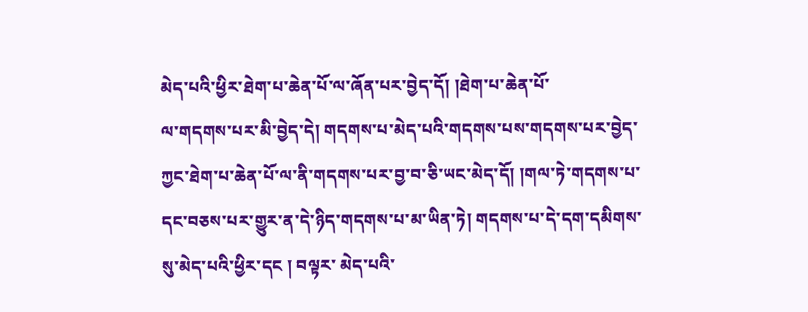མེད་པའི་ཕྱིར་ཐེག་པ་ཆེན་པོ་ལ་ཞོན་པར་བྱེད་དོ། །ཐེག་པ་ཆེན་པོ་
ལ་གདགས་པར་མི་བྱེད་དེ། གདགས་པ་མེད་པའི་གདགས་པས་གདགས་པར་བྱེད་ཀྱང་ཐེག་པ་ཆེན་པོ་ལ་ནི་གདགས་པར་བྱ་བ་ཅི་ཡང་མེད་དོ། །གལ་ཏེ་གདགས་པ་དང་བཅས་པར་གྱུར་ན་དེ་ཉིད་གདགས་པ་མ་ཡིན་ཏེ། གདགས་པ་དེ་དག་དམིགས་སུ་མེད་པའི་ཕྱིར་དང ། བལྟར་ མེད་པའི་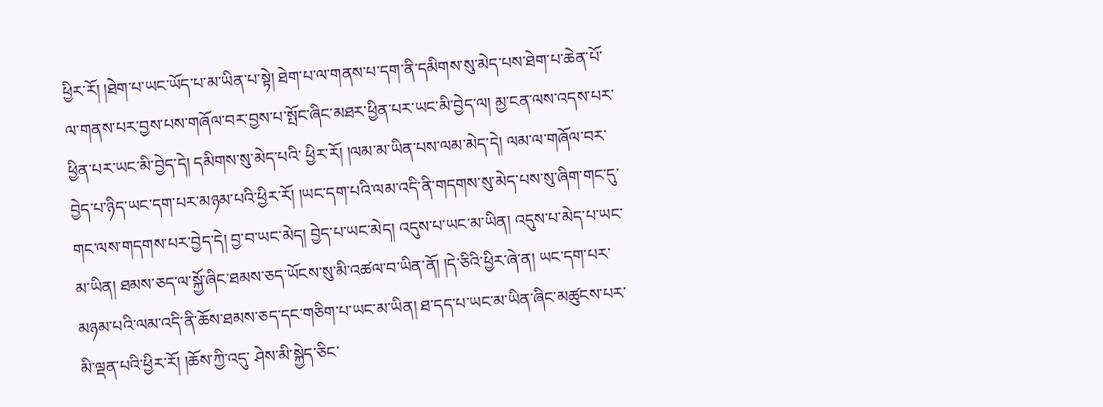ཕྱིར་རོ། །ཐེག་པ་ཡང་ཡོད་པ་མ་ཡིན་པ་སྟེ། ཐེག་པ་ལ་གནས་པ་དག་ནི་དམིགས་སུ་མེད་པས་ཐེག་པ་ཆེན་པོ་ལ་གནས་པར་བྱས་པས་གཞོལ་བར་བྱས་པ་སྤོང་ཞིང་མཐར་ཕྱིན་པར་ཡང་མི་བྱེད་ལ། མྱ་ངན་ལས་འདས་པར་ཕྱིན་པར་ཡང་མི་བྱེད་དེ། དམིགས་སུ་མེད་པའི་ ཕྱིར་རོ། །ལམ་མ་ཡིན་པས་ལམ་མེད་དེ། ལམ་ལ་གཞོལ་བར་བྱེད་པ་ཉིད་ཡང་དག་པར་མཉམ་པའི་ཕྱིར་རོ། །ཡང་དག་པའི་ལམ་འདི་ནི་གདགས་སུ་མེད་པས་སུ་ཞིག་གང་དུ་གང་ལས་གདགས་པར་བྱེད་དེ། བྱ་བ་ཡང་མེད། བྱེད་པ་ཡང་མེད། འདུས་པ་ཡང་མ་ཡིན། འདུས་པ་མེད་པ་ཡང་མ་ཡིན། ཐམས་ཅད་ལ་སྐྱོ་ཞིང་ཐམས་ཅད་ཡོངས་སུ་མི་འཚལ་བ་ཡིན་ནོ། །དེ་ཅིའི་ཕྱིར་ཞེ་ན། ཡང་དག་པར་མཉམ་པའི་ལམ་འདི་ནི་ཆོས་ཐམས་ཅད་དང་གཅིག་པ་ཡང་མ་ཡིན། ཐ་དད་པ་ཡང་མ་ཡིན་ཞིང་མཚུངས་པར་མི་ལྡན་པའི་ཕྱིར་རོ། །ཆོས་ཀྱི་འདུ་ ཤེས་མི་སྐྱེད་ཅིང་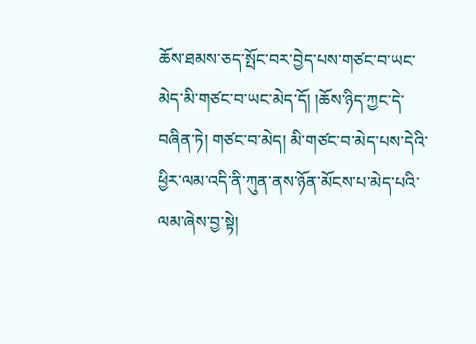ཆོས་ཐམས་ཅད་སྤོང་བར་བྱེད་པས་གཙང་བ་ཡང་མེད་མི་གཙང་བ་ཡང་མེད་དོ། །ཆོས་ཉིད་ཀྱང་དེ་བཞིན་ཏེ། གཙང་བ་མེད། མི་གཙང་བ་མེད་པས་དེའི་ཕྱིར་ལམ་འདི་ནི་ཀུན་ནས་ཉོན་མོངས་པ་མེད་པའི་ལམ་ཞེས་བྱ་སྟེ།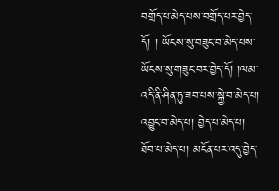བགྲོད་པ་མེད་པས་བགྲོད་པར་བྱེད་དོ། ། ཡོངས་སུ་བཟུང་བ་མེད་པས་ཡོངས་སུ་གཟུང་བར་བྱེད་དོ། །ལམ་འདི་ནི་ཤིན་ཏུ་ཟབ་པས་སྐྱེ་བ་མེད་པ། འབྱུང་བ་མེད་པ། བྱེད་པ་མེད་པ། ཐོབ་པ་མེད་པ། མངོན་པར་འདུ་བྱེད་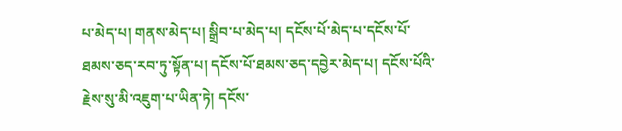པ་མེད་པ། གནས་མེད་པ། སྒྲིབ་པ་མེད་པ། དངོས་པོ་མེད་པ་དངོས་པོ་ཐམས་ཅད་རབ་ཏུ་སྟོན་པ། དངོས་པོ་ཐམས་ཅད་དབྱེར་མེད་པ། དངོས་པོའི་རྗེས་སུ་མི་འཇུག་པ་ཡིན་ཏེ། དངོས་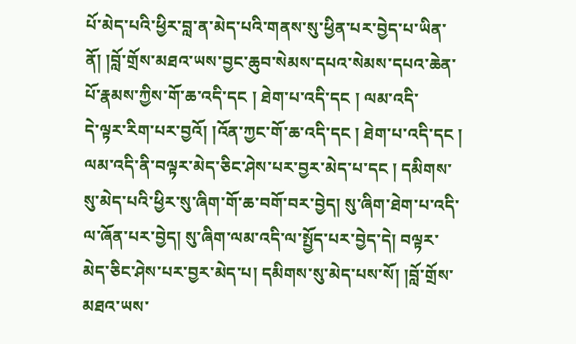པོ་མེད་པའི་ཕྱིར་བླ་ན་མེད་པའི་གནས་སུ་ཕྱིན་པར་བྱེད་པ་ཡིན་ནོ། །བློ་གྲོས་མཐའ་ཡས་བྱང་ཆུབ་སེམས་དཔའ་སེམས་དཔའ་ཆེན་པོ་རྣམས་ཀྱིས་གོ་ཆ་འདི་དང ། ཐེག་པ་འདི་དང ། ལམ་འདི་
དེ་ལྟར་རིག་པར་བྱའོ། །འོན་ཀྱང་གོ་ཆ་འདི་དང ། ཐེག་པ་འདི་དང ། ལམ་འདི་ནི་བལྟར་མེད་ཅིང་ཤེས་པར་བྱར་མེད་པ་དང ། དམིགས་སུ་མེད་པའི་ཕྱིར་སུ་ཞིག་གོ་ཆ་བགོ་བར་བྱེད། སུ་ཞིག་ཐེག་པ་འདི་ལ་ཞོན་པར་བྱེད། སུ་ཞིག་ལམ་འདི་ལ་སྤྱོད་པར་བྱེད་དེ། བལྟར་མེད་ཅིང་ཤེས་པར་བྱར་མེད་པ། དམིགས་སུ་མེད་པས་སོ། །བློ་གྲོས་མཐའ་ཡས་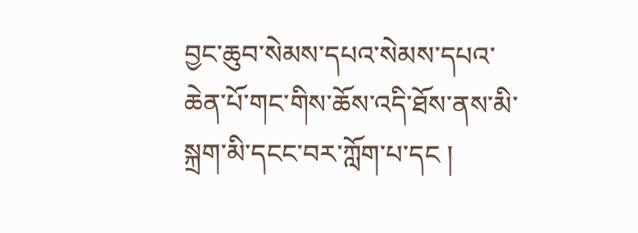བྱང་ཆུབ་སེམས་དཔའ་སེམས་དཔའ་ཆེན་པོ་གང་གིས་ཆོས་འདི་ཐོས་ནས་མི་སྐྲག་མི་དངང་བར་ཀློག་པ་དང །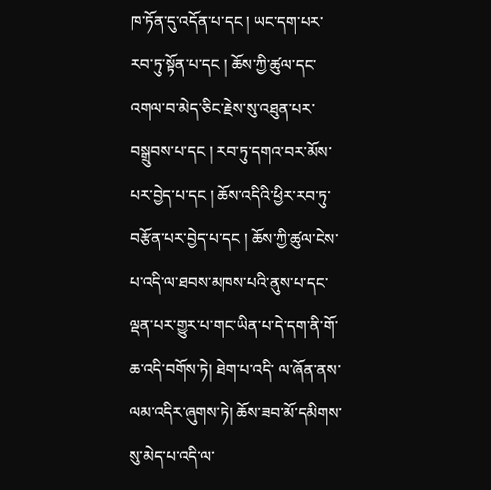ཁ་ཏོན་དུ་འདོན་པ་དང ། ཡང་དག་པར་རབ་ཏུ་སྟོན་པ་དང ། ཆོས་ཀྱི་ཚུལ་དང་ འགལ་བ་མེད་ཅིང་རྗེས་སུ་འཐུན་པར་བསྒྲུབས་པ་དང ། རབ་ཏུ་དགའ་བར་མོས་པར་བྱེད་པ་དང ། ཆོས་འདིའི་ཕྱིར་རབ་ཏུ་བརྩོན་པར་བྱེད་པ་དང ། ཆོས་ཀྱི་ཚུལ་ངེས་པ་འདི་ལ་ཐབས་མཁས་པའི་ནུས་པ་དང་ལྡན་པར་གྱུར་པ་གང་ཡིན་པ་དེ་དག་ནི་གོ་ཆ་འདི་བགོས་ཏེ། ཐེག་པ་འདི་ ལ་ཞོན་ནས་ལམ་འདིར་ཞུགས་ཏེ། ཆོས་ཟབ་མོ་དམིགས་སུ་མེད་པ་འདི་ལ་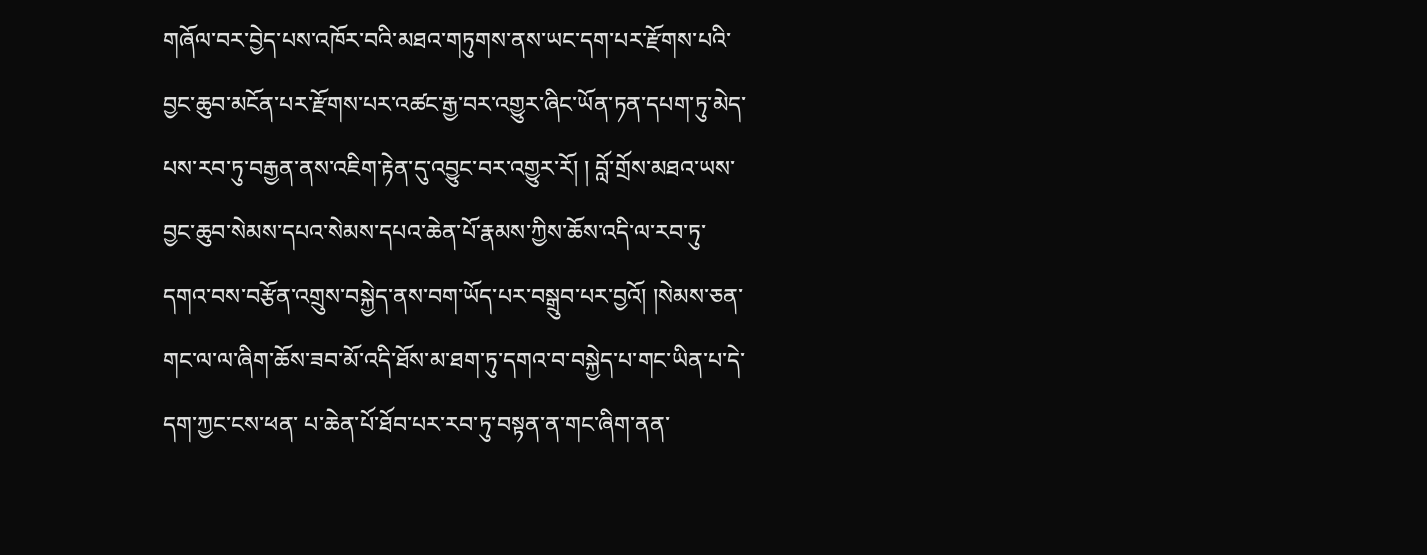གཞོལ་བར་བྱེད་པས་འཁོར་བའི་མཐའ་གཏུགས་ནས་ཡང་དག་པར་རྫོགས་པའི་བྱང་ཆུབ་མངོན་པར་རྫོགས་པར་འཚང་རྒྱ་བར་འགྱུར་ཞིང་ཡོན་ཏན་དཔག་ཏུ་མེད་པས་རབ་ཏུ་བརྒྱན་ནས་འཇིག་རྟེན་དུ་འབྱུང་བར་འགྱུར་རོ། ། བློ་གྲོས་མཐའ་ཡས་བྱང་ཆུབ་སེམས་དཔའ་སེམས་དཔའ་ཆེན་པོ་རྣམས་ཀྱིས་ཆོས་འདི་ལ་རབ་ཏུ་དགའ་བས་བརྩོན་འགྲུས་བསྐྱེད་ནས་བག་ཡོད་པར་བསྒྲུབ་པར་བྱའོ། །སེམས་ཅན་གང་ལ་ལ་ཞིག་ཆོས་ཟབ་མོ་འདི་ཐོས་མ་ཐག་ཏུ་དགའ་བ་བསྐྱེད་པ་གང་ཡིན་པ་དེ་དག་ཀྱང་ངས་ཕན་ པ་ཆེན་པོ་ཐོབ་པར་རབ་ཏུ་བསྟན་ན་གང་ཞིག་ནན་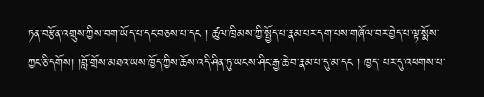ཏན་བརྩོན་འགྲུས་ཀྱིས་བག་ཡོད་པ་དང་བཅས་པ་དང ། ཚུལ་ཁྲིམས་ཀྱི་སྤྱོད་པ་རྣམ་པར་དག་པས་གཞོལ་བར་བྱེད་པ་ལྟ་སྨོས་ཀྱང་ཅི་དགོས། །བློ་གྲོས་མཐའ་ཡས་ཁྱོད་ཀྱིས་ཆོས་འདི་ཤིན་ཏུ་ཡངས་ཤིང་རྒྱ་ཆེ་བ་རྣམ་པ་དུ་མ་དང ། ཁྱད་ པར་དུ་འཕགས་པ་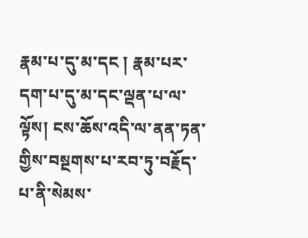རྣམ་པ་དུ་མ་དང ། རྣམ་པར་དག་པ་དུ་མ་དང་ལྡན་པ་ལ་ལྟོས། ངས་ཆོས་འདི་ལ་ནན་ཏན་གྱིས་བསྔགས་པ་རབ་ཏུ་བརྗོད་པ་ནི་སེམས་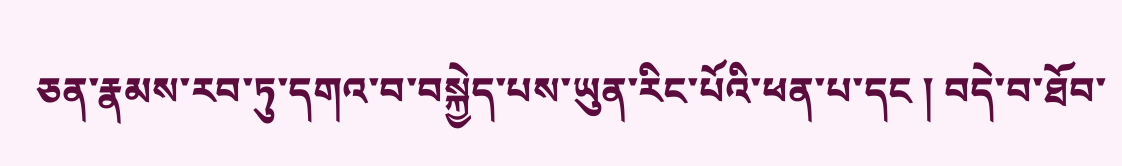ཅན་རྣམས་རབ་ཏུ་དགའ་བ་བསྐྱེད་པས་ཡུན་རིང་པོའི་ཕན་པ་དང ། བདེ་བ་ཐོབ་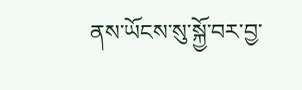ནས་ཡོངས་སུ་སྐྱོ་བར་བྱ་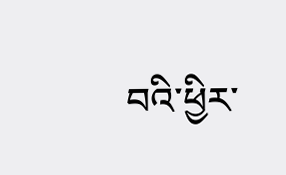བའི་ཕྱིར་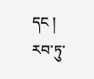དང ། རབ་ཏུ་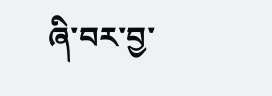ཞི་བར་བྱ་